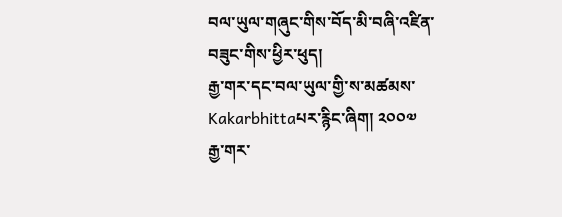བལ་ཡུལ་གཞུང་གིས་བོད་མི་བཞི་འཛིན་བཟུང་གིས་ཕྱིར་ཕུད།
རྒྱ་གར་དང་བལ་ཡུལ་གྱི་ས་མཚམས་Kakarbhittaཔར་རྙིང་ཞིག། ༢༠༠༧ རྒྱ་གར་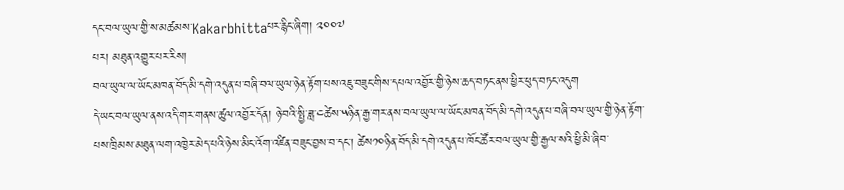དང་བལ་ཡུལ་གྱི་ས་མཚམས་Kakarbhittaཔར་རྙིང་ཞིག། ༢༠༠༧
པར། མཐུན་འགྱུར་པར་རིས།
བལ་ཡུལ་ལ་ཡོང་མཁན་བོད་མི་དགེ་འདུན་པ་བཞི་བལ་ཡུལ་ཉེན་རྟོག་པས་འཇུ་བཟུང་གིས་དཔལ་འབྱོར་གྱི་ཉེས་ཆད་བཏང་ནས་ཕྱིར་ཕུད་བཏང་འདུག
དེ་ཡང་བལ་ཡུལ་ནས་འདི་གར་གནས་ཚུལ་འབྱོར་དོན། ཉེ་བའི་སྤྱི་ཟླ་༤ཚེས་༥ཉིན་རྒྱ་གར་ནས་བལ་ཡུལ་ལ་ཡོང་མཁན་བོད་མི་དགེ་འདུན་པ་བཞི་བལ་ཡུལ་གྱི་ཉེན་རྟོག་པས་ཁྲིམས་མཐུན་ལག་འཁྱེར་མེད་པའི་ཉེས་མིང་འོག་འཛིན་བཟུང་བྱས་བ་དང་། ཚེས༡༠ཉིན་བོད་མི་དགེ་འདུན་པ་ཁོང་ཚོར་བལ་ཡུལ་གྱི་རྒྱལ་སའི་ཕྱི་མི་ཞིབ་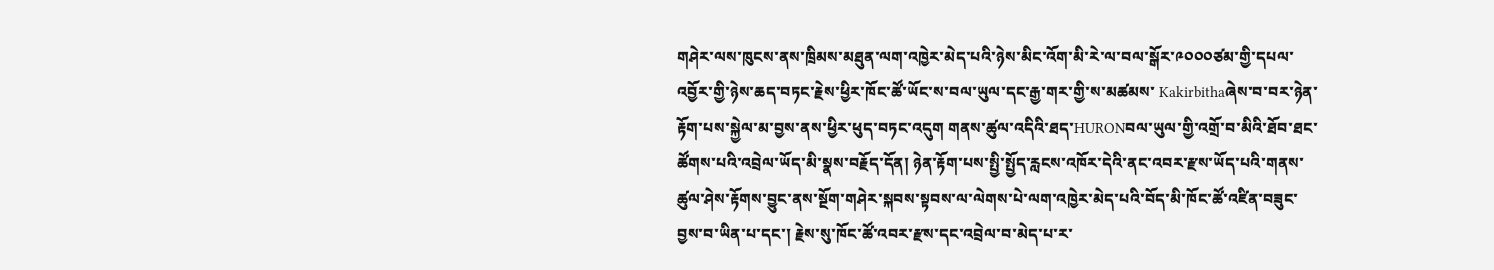གཤེར་ལས་ཁུངས་ནས་ཁྲིམས་མཐུན་ལག་འཁྱེར་མེད་པའི་ཉེས་མིང་འོག་མི་རེ་ལ་བལ་སྒོར་༩༠༠༠ཙམ་གྱི་དཔལ་འབྱོར་གྱི་ཉེས་ཆད་བཏང་རྗེས་ཕྱིར་ཁོང་ཚོ་ཡོང་ས་བལ་ཡུལ་དང་རྒྱ་གར་གྱི་ས་མཚམས་ Kakirbithaཞེས་བ་བར་ཉེན་རྟོག་པས་སྐྱེལ་མ་བྱས་ནས་ཕྱིར་ཕུད་བཏང་འདུག གནས་ཚུལ་འདིའི་ཐད་HURONབལ་ཡུལ་གྱི་འགྲོ་བ་མིའི་ཐོབ་ཐང་ཚོགས་པའི་འབྲེལ་ཡོད་མི་སྣས་བརྗོད་དོན། ཉེན་རྟོག་པས་སྤྱི་སྤྱོད་རླངས་འཁོར་དེའི་ནང་འབར་རྫས་ཡོད་པའི་གནས་ཚུལ་ཤེས་རྟོགས་བྱུང་ནས་སྔོག་གཤེར་སྐབས་སྟབས་ལ་ལེགས་པེ་ལག་འཁྱེར་མེད་པའི་བོད་མི་ཁོང་ཚོ་འཛིན་བཟུང་བྱས་བ་ཡིན་པ་དང་། རྗེས་སུ་ཁོང་ཚོ་འབར་རྫས་དང་འབྲེལ་བ་མེད་པ་ར་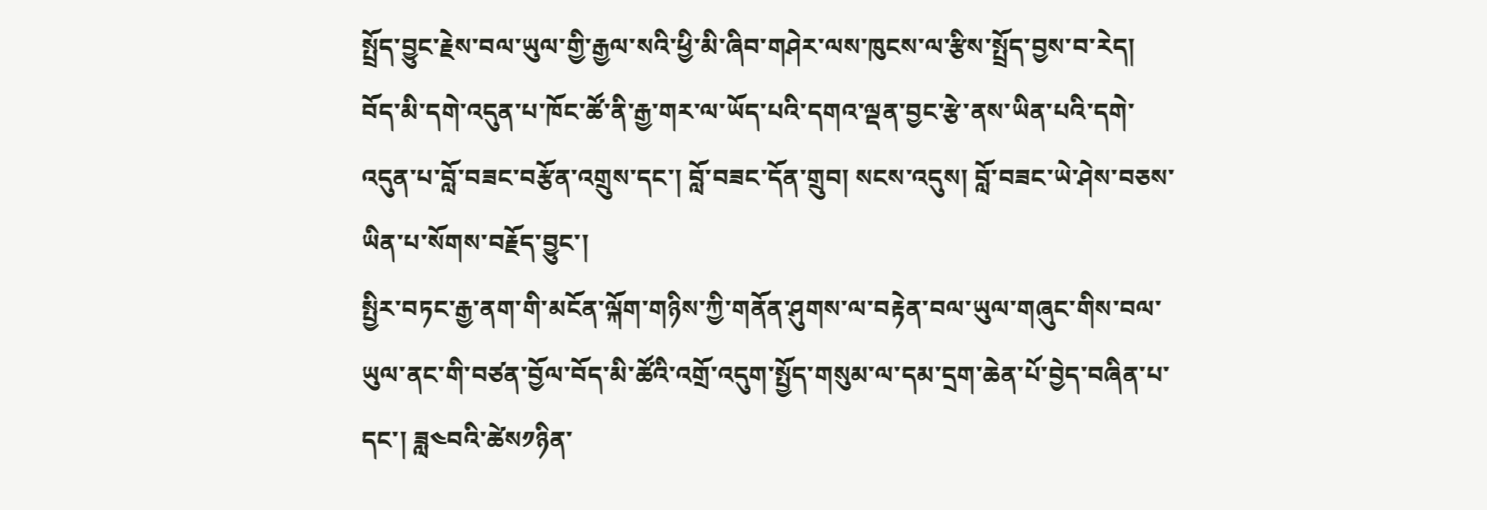སྤྲོད་བྱུང་རྗེས་བལ་ཡུལ་གྱི་རྒྱལ་སའི་ཕྱི་མི་ཞིབ་གཤེར་ལས་ཁུངས་ལ་རྩིས་སྤྲོད་བྱས་བ་རེད། བོད་མི་དགེ་འདུན་པ་ཁོང་ཚོ་ནི་རྒྱ་གར་ལ་ཡོད་པའི་དགའ་ལྡན་བྱང་རྩེ་ནས་ཡིན་པའི་དགེ་འདུན་པ་བློ་བཟང་བརྩོན་འགྲུས་དང་། བློ་བཟང་དོན་གྲུབ། སངས་འདུས། བློ་བཟང་ཡེ་ཤེས་བཅས་ཡིན་པ་སོགས་བརྗོད་བྱུང་།
སྤྱིར་བཏང་རྒྱ་ནག་གི་མངོན་ལྐོག་གཉིས་ཀྱི་གནོན་ཤུགས་ལ་བརྟེན་བལ་ཡུལ་གཞུང་གིས་བལ་ཡུལ་ནང་གི་བཙན་བྱོལ་བོད་མི་ཚོའི་འགྲོ་འདུག་སྤྱོད་གསུམ་ལ་དམ་དྲག་ཆེན་པོ་བྱེད་བཞིན་པ་དང་། ཟླ༤བའི་ཚེས༡ཉིན་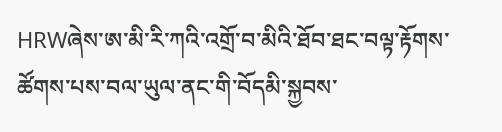HRWཞེས་ཨ་མི་རི་ཀའི་འགྲོ་བ་མིའི་ཐོབ་ཐང་བལྟ་རྟོགས་ཚོགས་པས་བལ་ཡུལ་ནང་གི་བོདམི་སྐྱབས་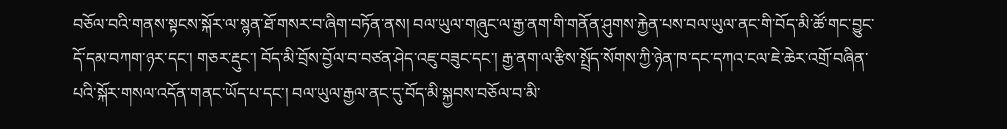བཅོལ་བའི་གནས་སྟངས་སྐོར་ལ་སྙན་ཐོ་གསར་བ་ཞིག་བཏོན་ནས། བལ་ཡུལ་གཞུང་ལ་རྒྱ་ནག་གི་གནོན་ཤུགས་རྐྱེན་པས་བལ་ཡུལ་ནང་གི་བོད་མི་ཚོ་གང་བྱུང་དོ་དམ་བཀག་ཉར་དང་། གཅར་རྡུང་། བོད་མི་བྲོས་བྱོལ་བ་བཙན་ཤེད་འཇུ་བཟུང་དང་། རྒྱ་ནག་ལ་རྩིས་སྤྲོད་སོགས་ཀྱི་ཉེན་ཁ་དང་དཀའ་ངལ་ཇེ་ཆེར་འགྲོ་བཞིན་པའི་སྐོར་གསལ་འདོན་གནང་ཡོད་པ་དང་། བལ་ཡུལ་རྒྱལ་ནང་དུ་བོད་མི་སྐྱབས་བཅོལ་བ་མི་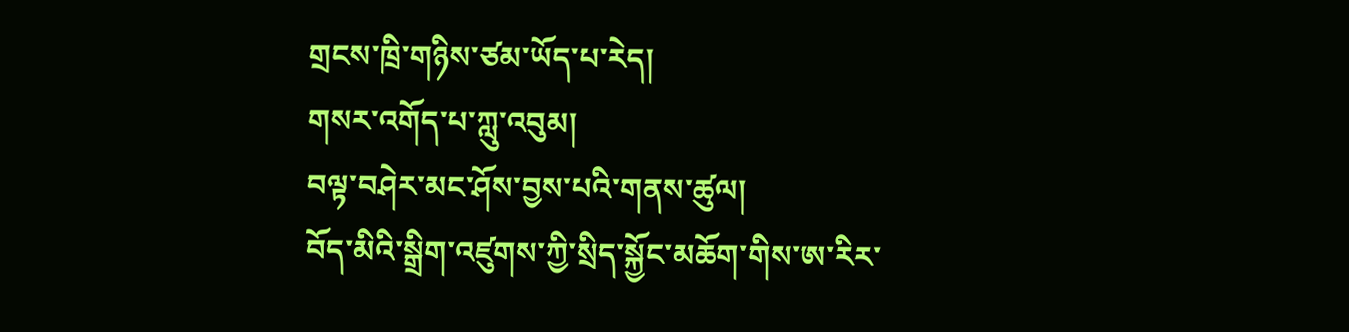གྲངས་ཁྲི་གཉིས་ཙམ་ཡོད་པ་རེད།
གསར་འགོད་པ་ཀླུ་འབུམ།
བལྟ་བཤེར་མང་ཤོས་བྱས་པའི་གནས་ཚུལ།
བོད་མིའི་སྒྲིག་འཛུགས་ཀྱི་སྲིད་སྐྱོང་མཆོག་གིས་ཨ་རིར་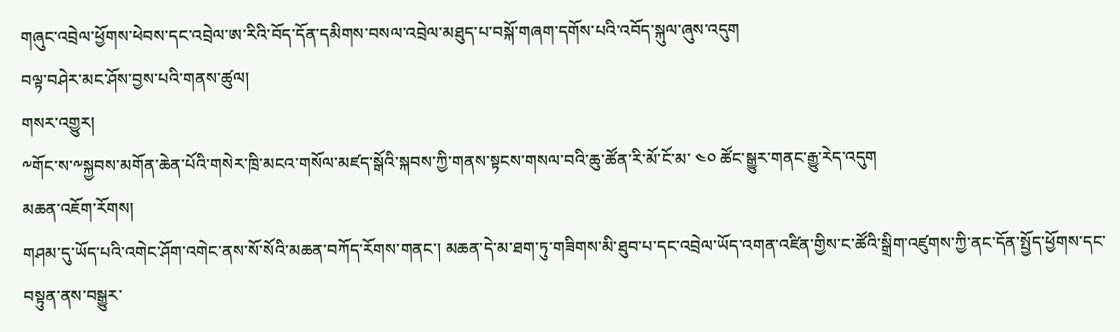གཞུང་འབྲེལ་ཕྱོགས་ཕེབས་དང་འབྲེལ་ཨ་རིའི་བོད་དོན་དམིགས་བསལ་འབྲེལ་མཐུད་པ་བསྐོ་གཞག་དགོས་པའི་འབོད་སྐུལ་ཞུས་འདུག
བལྟ་བཤེར་མང་ཤོས་བྱས་པའི་གནས་ཚུལ།
གསར་འགྱུར།
༸གོང་ས་༸སྐྱབས་མགོན་ཆེན་པོའི་གསེར་ཁྲི་མངའ་གསོལ་མཛད་སྒོའི་སྐབས་ཀྱི་གནས་སྟངས་གསལ་བའི་ཆུ་ཚོན་རི་མོ་ངོ་མ་ ༤༠ ཚོང་སྒྱུར་གནང་རྒྱུ་རེད་འདུག
མཆན་འཇོག་རོགས།
གཤམ་དུ་ཡོད་པའི་འགེང་ཤོག་འགེང་ནས་སོ་སོའི་མཆན་བཀོད་རོགས་གནང་། མཆན་དེ་མ་ཐག་ཏུ་གཟིགས་མི་ཐུབ་པ་དང་འབྲེལ་ཡོད་འགན་འཛིན་གྱིས་ང་ཚོའི་སྒྲིག་འཛུགས་ཀྱི་ནང་དོན་སྤྱོད་ཕྱོགས་དང་བསྟུན་ནས་བསྒྱུར་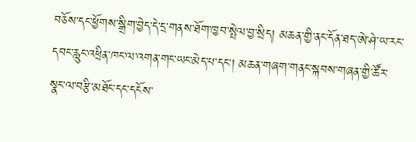བཅོས་དང་ཕྱོགས་སྒྲིག་བྱེད་དེ་དྲ་གནས་ཐོག་ཁྱབ་སྤེལ་བྱ་སྲིད། མཆན་གྱི་ནང་དོན་ཐད་ཨེ་ཤེ་ཡ་རང་དབང་རླུང་འཕྲིན་ཁང་ལ་འགན་གང་ཡང་མེད་པ་དང་། མཆན་གཞག་གནང་སྐབས་གཞན་གྱི་ཚོར་སྣང་ལ་བརྩི་མཐོང་དང་དངོས་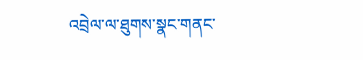འབྲེལ་ལ་ཐུགས་སྣང་གནང་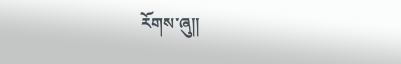རོགས་ཞུ༎